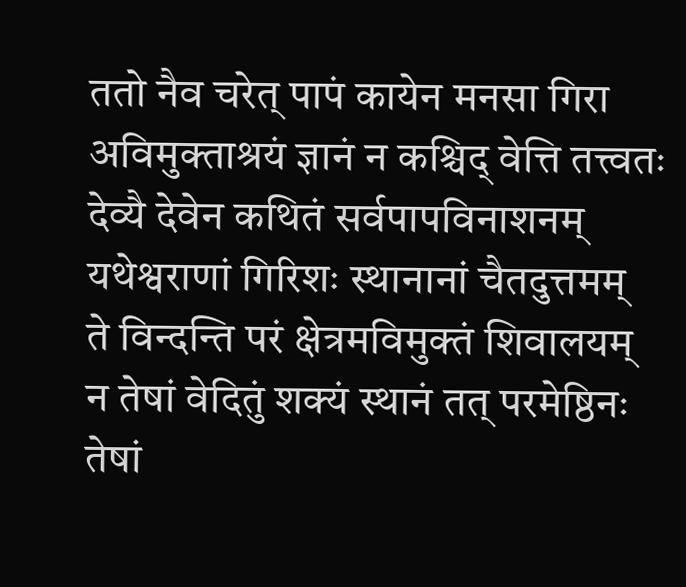ततो नैव चरेत् पापं कायेन मनसा गिरा
अविमुक्ताश्रयं ज्ञानं न कश्चिद् वेत्ति तत्त्वतः
देव्यै देवेन कथितं सर्वपापविनाशनम्
यथेश्वराणां गिरिशः स्थानानां चैतदुत्तमम्
ते विन्दन्ति परं क्षेत्रमविमुक्तं शिवालयम्
न तेषां वेदितुं शक्यं स्थानं तत् परमेष्ठिनः
तेषां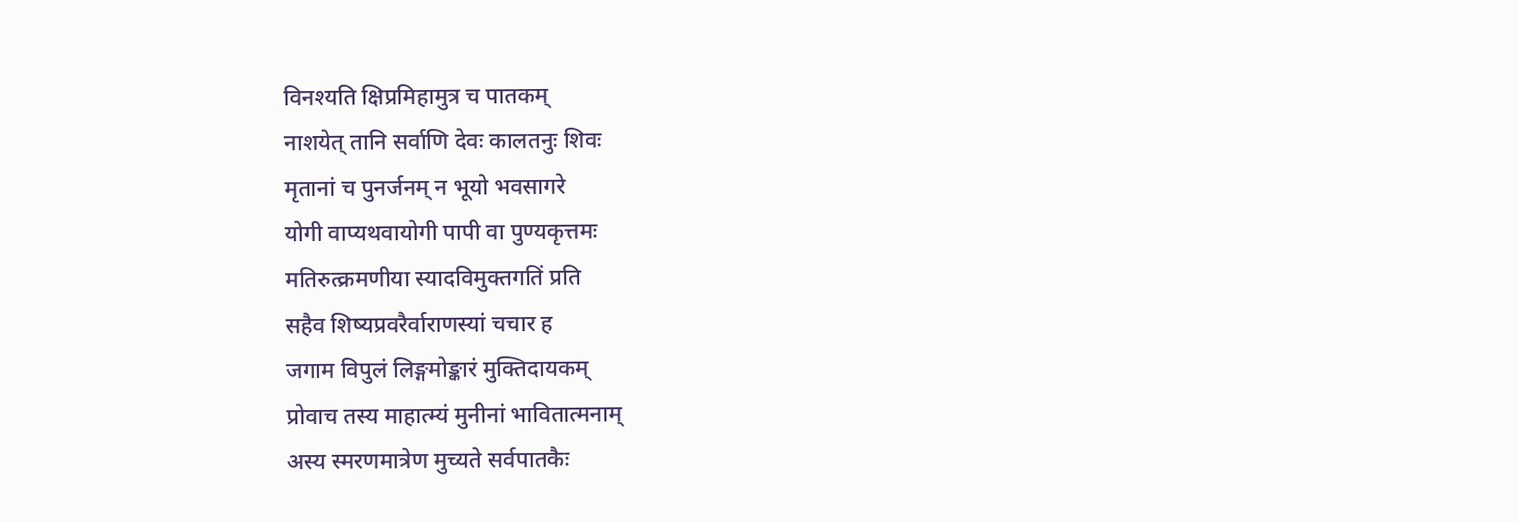विनश्यति क्षिप्रमिहामुत्र च पातकम्
नाशयेत् तानि सर्वाणि देवः कालतनुः शिवः
मृतानां च पुनर्जनम् न भूयो भवसागरे
योगी वाप्यथवायोगी पापी वा पुण्यकृत्तमः
मतिरुत्क्रमणीया स्यादविमुक्तगतिं प्रति
सहैव शिष्यप्रवरैर्वाराणस्यां चचार ह
जगाम विपुलं लिङ्गमोङ्कारं मुक्तिदायकम्
प्रोवाच तस्य माहात्म्यं मुनीनां भावितात्मनाम्
अस्य स्मरणमात्रेण मुच्यते सर्वपातकैः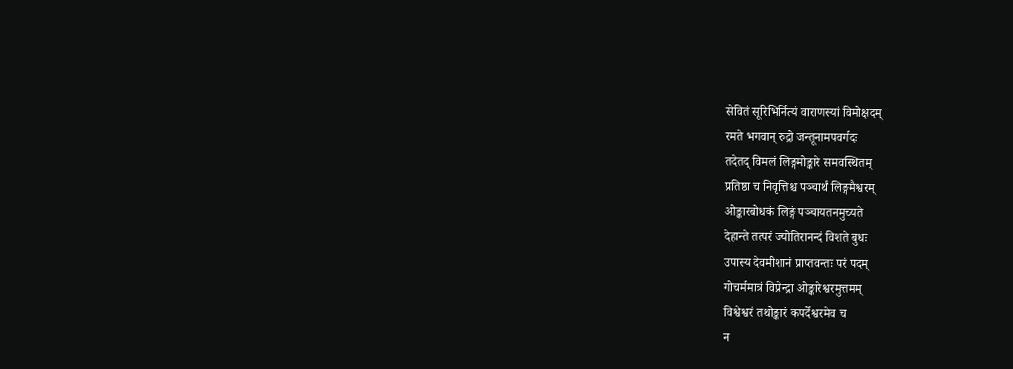सेवितं सूरिभिर्नित्यं वाराणस्यां विमोक्षदम्
रमते भगवान् रुद्रो जन्तूनामपवर्गदः
तदेतद् विमलं लिङ्गमोङ्कारे समवस्थितम्
प्रतिष्ठा च निवृत्तिश्च पञ्चार्थं लिङ्गमैश्वरम्
ओङ्कारबोधकं लिङ्गं पञ्चायतनमुच्यते
देहान्ते तत्परं ज्योतिरानन्दं विशते बुधः
उपास्य देवमीशानं प्राप्तवन्तः परं पदम्
गोचर्ममात्रं विप्रेन्द्रा ओङ्कारेश्वरमुत्तमम्
विश्वेश्वरं तथोङ्कारं कपर्देश्वरमेव च
न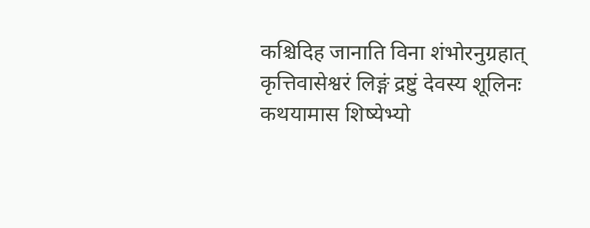कश्चिदिह जानाति विना शंभोरनुग्रहात्
कृत्तिवासेश्वरं लिङ्गं द्रष्टुं देवस्य शूलिनः
कथयामास शिष्येभ्यो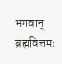भगवान् ब्रह्मवित्तमः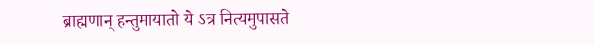ब्राह्मणान् हन्तुमायातो ये ऽत्र नित्यमुपासते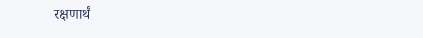रक्षणार्थं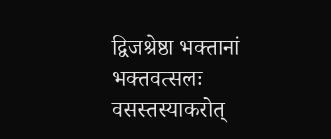द्विजश्रेष्ठा भक्तानां भक्तवत्सलः
वसस्तस्याकरोत्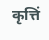कृत्तिं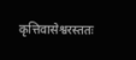कृत्तिवासेश्वरस्ततः